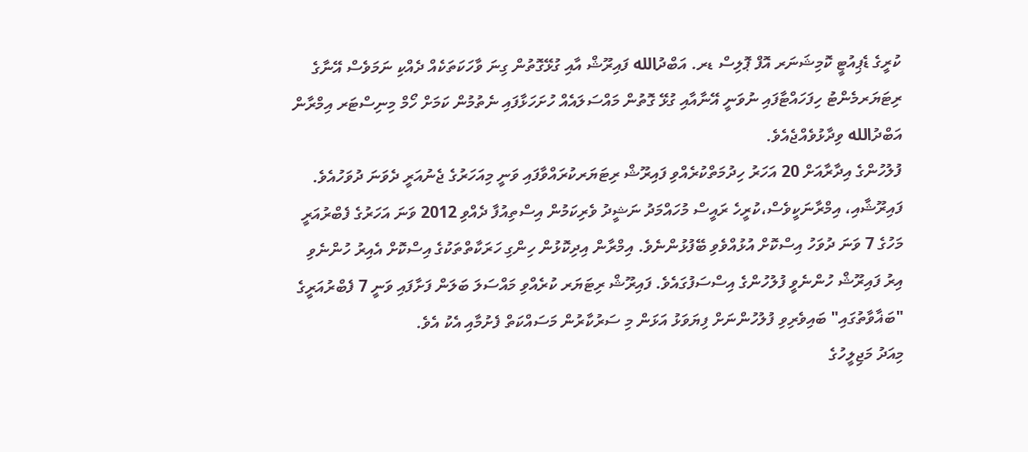ކުރީގެ ޑެޕިއުޓީ ކޮމިޝަނަރ އޮފް ޕޮލިސް ޑރ. އަބްދުالله ފައިރޫޝް އާއި ގުޅޭގޮތުން ގިނަ ވާހަކަތަކެއް ދެއްކި ނަމަވެސް އޭނާގެ ރިޓަޔަރމެންޓު ހިފަހައްޓާފައި ނުވަނީ އޭނާއާއި ގުޅޭ ގޮތުން މައްސަލައެއް ހުށަހަޅާފައި ނެތުމުން ކަމަށް ހޯމް މިނިސްޓަރ އިމްރާން އަބްދުالله ވިދާޅުވެއްޖެއެވެ.
ފުލުހުންގެ އިދާރާއަށް 20 އަހަރު ހިދުމަތްކުރެއްވި ފައިރޫޝް ރިޓަޔަރކުރައްވާފައި ވަނީ މިއަހަރުގެ ޖެނުއަރީ ދެވަނަ ދުވަހުއެވެ. ފައިރޫޝާއި، އިމްރާނަކީވެސް،ކުރީހެ ރައީސް މުހައްމަދު ނަޝީދު ވެރިކަމުން އިސްތިއުފާ ދެއްވި 2012 ވަނަ އަހަރުގެ ފެބްރުއަރީ މަހުގެ 7 ވަނަ ދުވަހު އިސްކޮށް އުޅުއްވެވި ބޭފުޅުންނެވެ. އިމްރާން އިދިކޮޅުން ހިންގި ހަރަކާތްތަކުގެ އިސްކޮށް އެއިރު ހުންނެވި އިރު ފައިރޫޝް ހުންނެވީ ފުލުހުންގެ އިސްސަފުގައެވެ. ފައިރޫޝް ރިޓަޔަރ ކުރެއްވި މައްސަލަ ބަލަން ފަށާފައި ވަނީ 7 ފެބްރުއަރީގެ "ބަޣާވާތުގައި" ބައިވެރިވި ފުލުހުންނަށް ފިޔަވަޅު އަޅަން މި ސަރުކާރުން މަސައްކަތް ފެށުމާއި އެކު އެވެ.
މިއަދު މަޖިލީހުގެ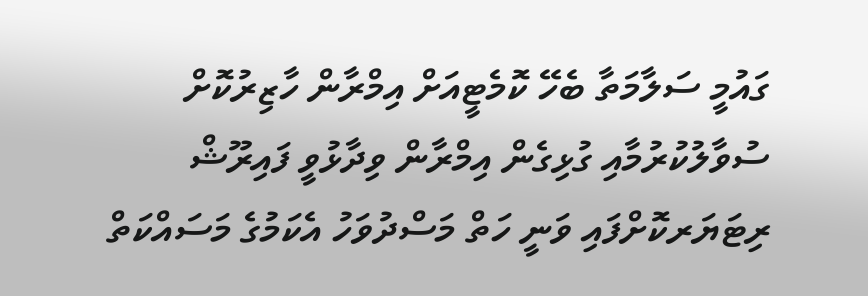ގައުމީ ސަލާމަތާ ބެހޭ ކޮމެޓީއަށް އިމްރާން ހާޒިރުކޮށް ސުވާލުކުރުމާއި ގުޅިގެން އިމްރާން ވިދާޅުވީ ފައިރޫޝް ރިޓަޔަރކޮށްފައި ވަނީ ހަތް މަސްދުވަހު އެކަމުގެ މަސައްކަތް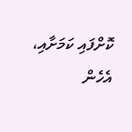ކޮށްފައި ކަމަށާއި، އެހެން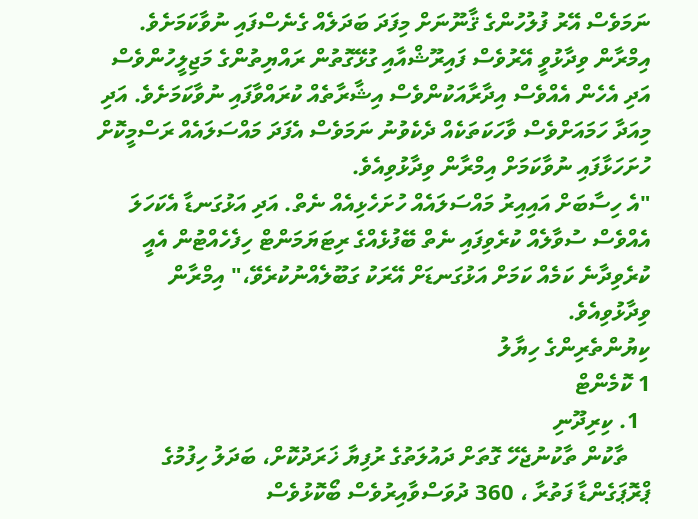ނަމަވެސް އޭރު ފުލުހުންގެ ޤާނޫނަށް މިފަދަ ބަދަލެއް ގެނެސްފައި ނުވާކަމަށެވެ.
އިމްރާން ވިދާޅުވީ އޭރުވެސް ފައިރޫޝްއާއި ގުޅޭގޮތުން ރައްޔިތުންގެ މަޖިލީހުންވެސް އަދި އެހެން އެއްވެސް އިދާރާއަކުންވެސް އިޝާރާތެއް ކުރައްވާފައި ނުވާކަމަށެވެ. އަދި މިއަދާ ހަމައަށްވެސް ވާހަކަތަކެއް ދެކެވުނު ނަމަވެސް އެފަދަ މައްސަލައެއް ރަސްމީކޮށް ހުށަހަޅާފައި ނުވާކަމަށް އިމްރާން ވިދާޅުވިއެވެ.
"އެ ހިސާބަށް އައިއިރު މައްސަލައެއް ހުށަހެޅިއެއް ނެތް. އަދި އަޅުގަނޑާ އެކަހަލަ އެއްވެސް ސުވާލެއް ކުރެވިފައި ނެތް ބޭފުޅެއްގެ ރިޓަޔަމަންޓް ހިފެހެއްޓުން އެއީ ކުރެވިދާނެ ކަމެއް ކަމަށް އަޅުގަނޑަށް އޭރަކު ގަބޫލެއްނުކުރެވޭ،" އިމްރާން ވިދާޅުވިއެވެ.
ކިޔުންތެރިންގެ ހިޔާލު
1 ކޮމެންޓް
  1. ކިރިދޫނި
    ތާކުން ތާކުނުޖެހޭ ގޮތަށް ދައުލަތުގެ ރުފިޔާ ޚަރަދުކޮށް، ބަދަލު ހިފުމުގެ ޕްރޮޕަގެންޑާ ފަތުރާ ، 360 ދުވަސްވާއިރުވެސް ބޯކޮޅުވެސް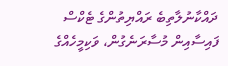ދައްކާނުލާތިބެ ރައްޔިތުންގެ ޓެކްސް ފައިސާއިން މުސާރަނެގުން، ވަކިމީހެއްގެ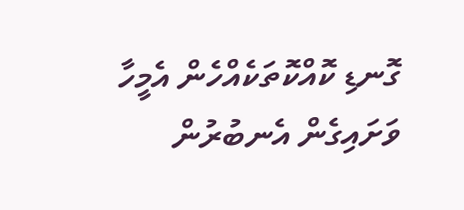ގޮނޑި ކޮއްކޮތަކެއްހެން އެމީހާ ވަށައިގެން އެނބުރުން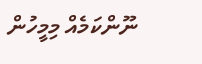ނޫންކަމެއް މިމީހުން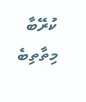ކުރޭބާ މިތާތިބެ